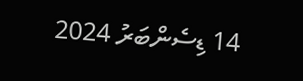14 ޑިސެންބަރު 2024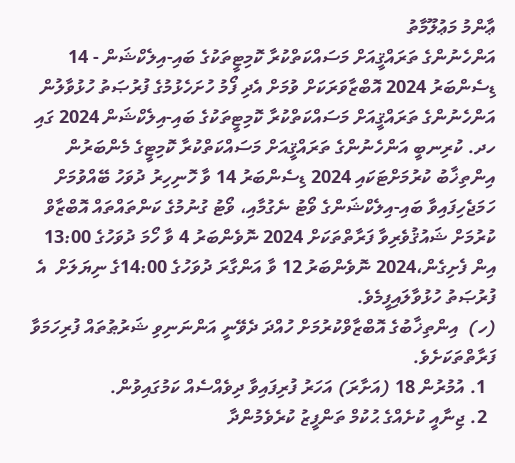ޢާންމު މަޢުލޫމާތު
އަންހެނުންގެ ތަރައްޤީއަށް މަސައްކަތްކުރާ ކޮމިޓީތަކުގެ ބައި-އިލެކްޝަން - 14 ޑިސެންބަރު 2024 އޮބްޒާވަރަކަށް ވުމަށް އެދި ފޯމު ހުށަހެޅުމުގެ ފުރުޞަތު ހުޅުވާލުން
އަންހެނުންގެ ތަރައްޤީއަށް މަސައްކަތްކުރާ ކޮމިޓީތަކުގެ ބައި-އިލެކްޝަން 2024 ގައި ހދ. ކުރިނބީ އަންހެނުންގެ ތަރައްޤީއަށް މަސައްކަތްކުރާ ކޮމިޓީގެ މެންބަރުން އިންތިޚާބު ކުރުމަށްޓަކައި 2024 ޑިސެންބަރު 14 ވާ ހޮނިހިރު ދުވަހު ބޭއްވުމަށް ހަމަޖެހިފައިވާ ބައި-އިލެކްޝަންގެ ވޯޓު ނެގުމާއި، ވޯޓު ގުނުމުގެ ކަންތައްތައް އޮބްޒާވް ކުރުމަށް ޝައުޤުވެރިވާ ފަރާތްތަކަށް 2024 ނޮވެންބަރު 4 ވާ ހޯމަ ދުވަހުގެ 13:00 އިން ފެށިގެން،2024 ނޮވެންބަރު 12 ވާ އަންގާރަ ދުވަހުގެ 14:00ގެ ނިޔަލަށް  އެ ފުރުޞަތު ހުޅުވާލައިފީމެވެ.
(ހ)  އިންތިޚާބުގެ އޮބްޒާވްކުރުމަށް ހުއްދަ ދެވޭނީ އަންނަނިވި ޝަރުޠުތައް ފުރިހަމަވާ ފަރާތްތަކަށެވެ.
  1. އުމުރުން 18 (އަށާރަ) އަހަރު ފުރިފައިވާ ދިވެއްސެއް ކަމުގައިވުން.
  2. ޖިނާއީ ކުށެއްގެ ޙުކުމް ތަންފީޒު ކުރެވެމުންދާ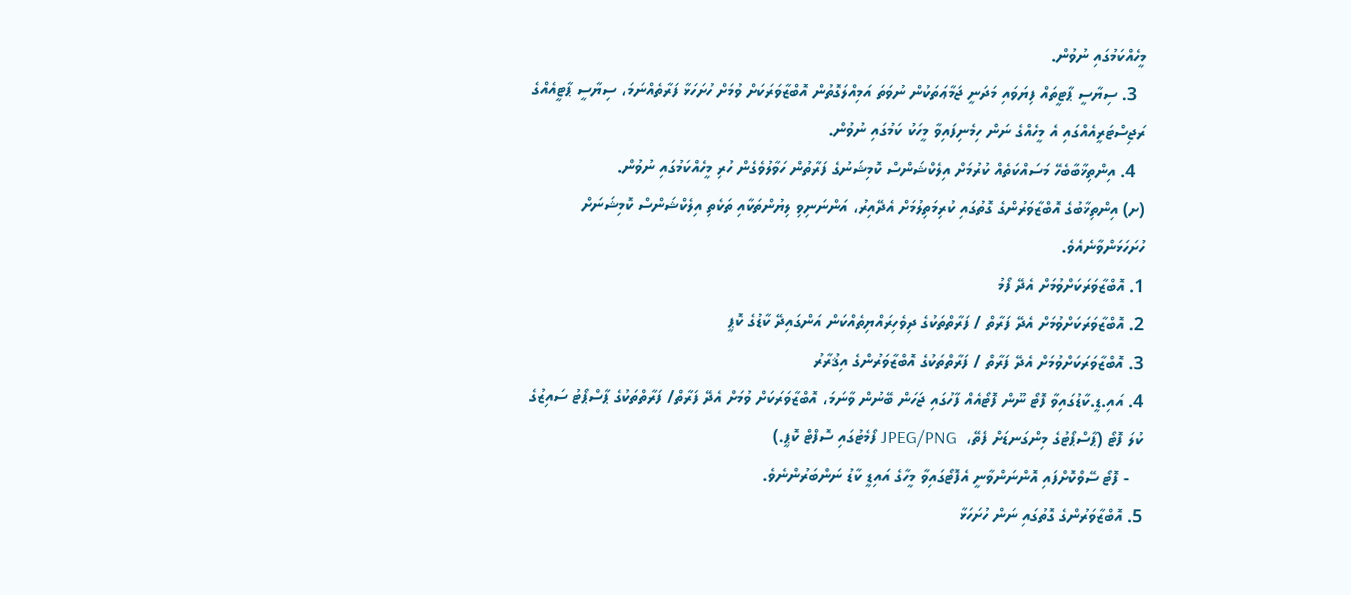މީހެއްކަމުގައި ނުވުން.
  3. ސިޔާސީ ޕާޓީތައް ފިޔަވައި މަދަނީ ޖަމާޢަތަކުން ނުވަތަ އަމިއްލަގޮތުން އޮބްޒާވަރަކަށް ވުމަށް ހުށަހަޅާ ފަރާތެއްނަމަ، ސިޔާސީ ޕާޓީއެއްގެ ރަޖިސްޓަރީއެއްގައި އެ މީހެއްގެ ނަން ހިމެނިފައިވާ މީހަކު ކަމުގައި ނުވުން.
  4. އިންތިޚާބާބެހޭ މަސައްކަތެއް ކުރުމަށް އިލެކްޝަންސް ކޮމިޝަނުގެ ފަރާތުން ހަވާލުވެގެން ހުރި މީހެއްކަމުގައި ނުވުން.
(ށ) އިންތިޚާބުގެ އޮބްޒާވަރުންގެ ގޮތުގައި ކުރިމަތިލުމަށް އެދޭއިރު، އަންނަނިވި ލިޔުންތަކާއި ތަކެތި އިލެކްޝަންސް ކޮމިޝަނަށް ހުށަހަޅަންވާނެއެވެ.
1. އޮބްޒާވަރަކަށްވުމަށް އެދޭ ފޯމު
2. އޮބްޒާވަރަކަށްވުމަށް އެދޭ ފަރާތް / ފަރާތްތަކުގެ ދިވެހިރައްޔިތެއްކަން އަންގައިދޭ ކާޑުގެ ކޮޕީ
3. އޮބްޒާވަރަކަށްވުމަށް އެދޭ ފަރާތް / ފަރާތްތަކުގެ އޮބްޒާވަރުންގެ އިޤުރާރު
4. އައި.ޑީ.ކާޑުގައިވާ ފޮޓޯ ނޫން ފޮޓޯއެއް ފާހުގައި ޖަހަން ބޭނުން ވާނަމަ، އޮބްޒާވަރަކަށް ވުމަށް އެދޭ ފަރާތް/ ފަރާތްތަކުގެ ޕާސްޕޯޓު ސައިޒުގެ ކުލަ ފޮޓޯ (ޕާސްޕޯޓުގެ މިންގަނޑަށް ފެތޭ،  JPEG/PNG ފޯމެޓުގައި ސޮފްޓް ކޮޕީ.)
   - ފޮޓޯ ސޭވްކޮށްފައި އޮންނަންވާނީ އެފޮޓޯގައިވާ މީހާގެ އައިޑީ ކާޑު ނަންބަރުންނެވެ.
5. އޮބްޒާވަރުންގެ ގޮތުގައި ނަން ހުށަހަޅާ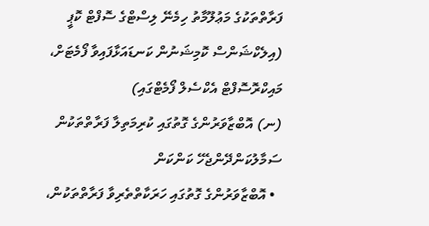ފަރާތްތަކުގެ މަޢުލޫމާތު ހިމެނޭ ލިސްޓްގެ ސޮފްޓް ކޮޕީ (އިލެކްޝަންސް ކޮމިޝަނުން ކަނޑައަޅާފައިވާ ފޯމެޓަށް، މައިކްރޮސޮފްޓް އެކްސެލް ފޯމެޓްގައި)
(ނ) އޮބްޒާވަރުންގެ ގޮތުގައި ކުރިމަތިލާ ފަރާތްތަކުން ސަމާލުކަންދޭންޖެހޭ ކަންކަން
  • އޮބްޒާވަރުންގެ ގޮތުގައި ހަރަކާތްތެރިވާ ފަރާތްތަކުން،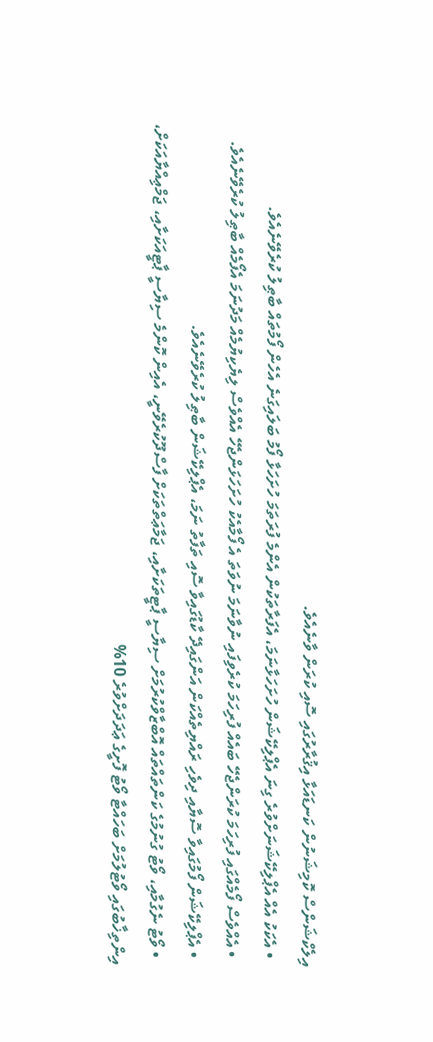އިލެކްޝަންސް ކޮމިޝަނުން ކަނޑައަޅާ އިޤުރާރުގައި ސޮއި ކުރަން ވާނެއެވެ.
  • އެކަކު އެއް އެޕްލިކޭޝަނަށްވުރެ ގިނަ އެޕްލިކޭޝަން ހުށަހަޅާނަމަ، އެފަރާތަކުން އެންމެ ފުރަތަމަ ހުށަހަޅާ ފޯމު ބަލައިގަނެ އެހެން ފޯމުތައް ބާޠިލު ކުރެވޭނެއެވެ.
  • އެއްވެސް ފޯމެއްގައި ފުރިހަމަ ކުރަންޖެހޭ ބައެއް ފުރިހަމަ ކުރެވިފައި ނުވާނަމަ ނުވަތަ އެ ފޯމާއެކު ހުށަހަޅަންޖެހޭ އެއްވެސް ލިޔެކިޔުމެއް މަދުނަމަ އެފޯމެއް ބާޠިލު ކުރެވޭނެއެވެ.
  • އެޕްލިކޭޝަން ފޯމުގައިވާ ސޮޔާއި ދިވެހި ރައްޔިތެއްކަން އަންގައިދޭ ކާޑުގައިވާ ސޮއި ތަފާތު ނަމަ، އެޕްލިކޭޝަން ބާޠިލު ކުރެވޭނެއެވެ.
  • ވޯޓު ނެގުމާއި، ވޯޓު ގުނުމުގެ ކަންތައްތައް އޮބްޒާވްކުރުމަށް ސިޔާސީ ޕާޓީތަކަށާއި، ޖަމާޢަތްތަކަށް ފާސްދޫކުރެވޭނީ، އެއިން ކޮންމެ ސިޔާސީ ޕާޓީއަކަށާއި، ޖަމްޢިއްޔާއަކަށް، އިންތިޚާބުގައި ވޯޓުލުމަށް ބަހައްޓާ ވޯޓު ފޮށީގެ ޢަދަދަށްވުރެ 10%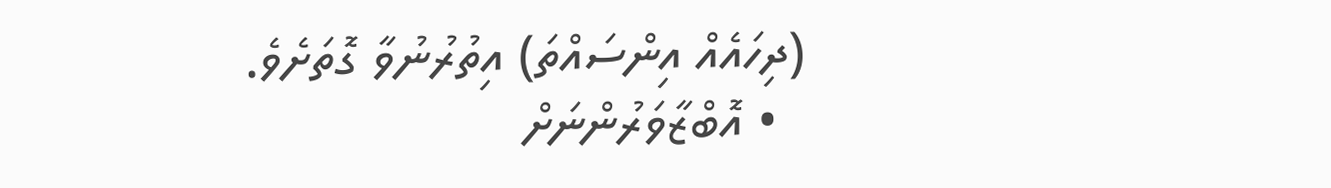(ދިހައެއް އިންސައްތަ) އިތުރުނުވާ ގޮތަށެވެ.
  • އޮބްޒާވަރުންނަށް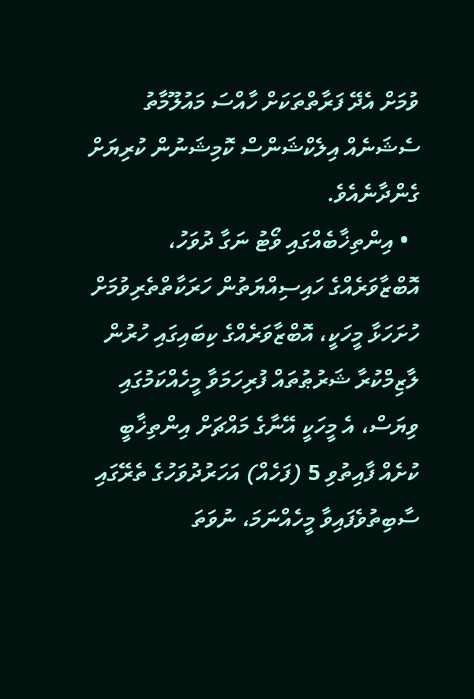ވުމަށް އެދޭ ފަރާތްތަކަށް ހާއްސަ މައުލޫމާތު ސެޝަނެއް އިލެކްޝަންސް ކޮމިޝަނުން ކުރިޔަށް ގެންދާނެއެވެ.
  • އިންތިޚާބެއްގައި ވޯޓު ނަގާ ދުވަހު، އޮބްޒާވަރެއްގެ ހައިސިއްޔަތުން ހަރަކާތްތެރިވުމަށް ހުށަހަޅާ މީހަކީ، އޮބްޒާވަރެއްގެ ކިބައިގައި ހުރުން ލާޒިމްކުރާ ޝަރުޠުތައް ފުރިހަމަވާ މީހެއްކަމުގައި ވިޔަސް، އެ މީހަކީ އޭނާގެ މައްޗަށް އިންތިޚާބީ ކުށެއް ފާއިތުވި 5 (ފަހެއް) އަހަރުދުވަހުގެ ތެރޭގައި ސާބިތުވެފައިވާ މީހެއްނަމަ، ނުވަތަ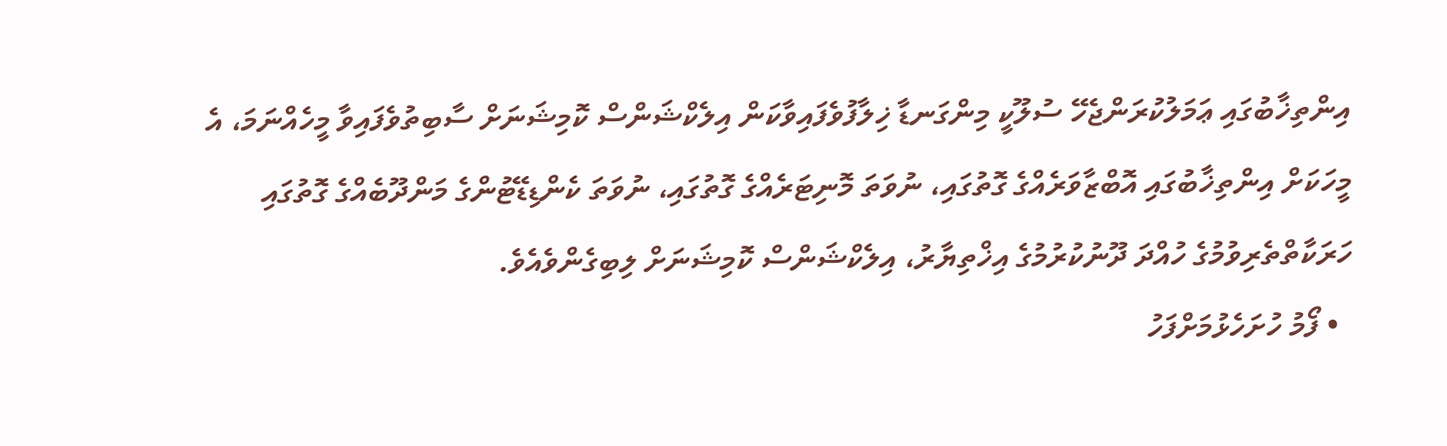އިންތިޚާބުގައި ޢަމަލުކުރަންޖެހޭ ސުލޫކީ މިންގަނޑާ ޚިލާފުވެފައިވާކަން އިލެކްޝަންސް ކޮމިޝަނަށް ސާބިތުވެފައިވާ މީހެއްނަމަ، އެ މީހަކަށް އިންތިޚާބުގައި އޮބްޒާވަރެއްގެ ގޮތުގައި، ނުވަތަ މޮނިޓަރެއްގެ ގޮތުގައި، ނުވަތަ ކެންޑިޑޭޓުންގެ މަންދޫބެއްގެ ގޮތުގައި ހަރަކާތްތެރިވުމުގެ ހުއްދަ ދޫނުކުރުމުގެ އިޚްތިޔާރު، އިލެކްޝަންސް ކޮމިޝަނަށް ލިބިގެންވެއެވެ.
  • ފޯމު ހުށަހެޅުމަށްފަހު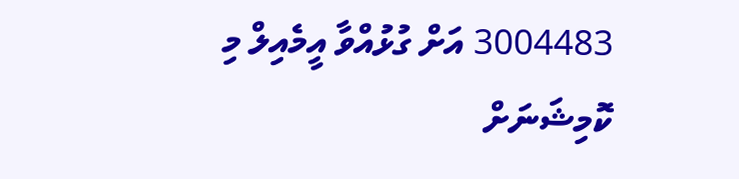3004483 އަށް ގުޅުއްވާ އީމެއިލް މި ކޮމިޝަނަށް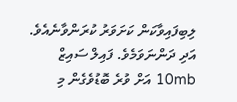ލިބިފައިވާކަން ކަށަވަރު ކުރަންވާނެއެވެ. އަދި ދަންނަވަމެވެ. ފައިލް ސައިޒް 10mb އަށް ވުރެ ބޮޑުވެގެން މި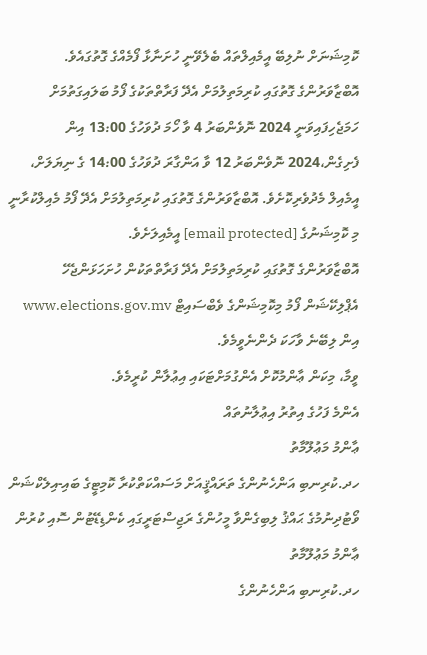ކޮމިޝަނަށް ނުލިބޭ އީމެއިލްތައް ބެލެވޭނީ ހުށަނާޅާ ފޯމެއްގެ ގޮތުގައެވެ.
އޮބްޒާވަރުންގެ ގޮތުގައި ކުރިމަތިލުމަށް އެދޭ ފަރާތްތަކުގެ ފޯމު ބަލައިގަތުމަށް ހަމަޖެހިފައިވަނީ 2024 ނޮވެންބަރު 4 ވާ ހޯމަ ދުވަހުގެ 13:00 އިން ފެށިގެން،2024 ނޮވެންބަރު 12 ވާ އަންގާރަ ދުވަހުގެ 14:00 ގެ ނިޔަލަށް، އީމެއިލް މެދުވެރިކޮށެވެ. އޮބްޒާވަރުންގެ ގޮތުގައި ކުރިމަތިލުމަށް އެދޭ ފޯމު މެއިލްކުރާނީ މި ކޮމިޝަނުގެ [email protected] އީމެއިލަށެވެ.
އޮބްޒާވަރުންގެ ގޮތުގައި ކުރިމަތިލުމަށް އެދޭ ފަރާތްތަކުން ހުށަހަޅަންޖެހޭ އެޕްލިކޭޝަން ފޯމު މިކޮމިޝަންގެ ވެބްސައިޓް www.elections.gov.mv އިން ލިބޭނެ ވާހަކަ ދެންނެވީމެވެ.
ވީމާ، މިކަން ޢާންމުކޮށް އެންގުމަށްޓަކައި އިޢުލާން ކުރީމެވެ.
އެންމެ ފަހުގެ އިތުރު އިޢުލާނުތައް
ޢާންމު މަޢުލޫމާތު
ހދ.ކުރިނބި އަންހެނުންގެ ތަރައްޤީއަށް މަސައްކަތްކުރާ ކޮމިޓީގެ ބައި-އިލެކްޝަން ވޯޓުދިނުމުގެ ޙައްޤު ލިބިގެންވާ މީހުންގެ ރަޖިސްޓަރީގައި ކެންޑިޑޭޓުން ސޮއި ކުރުން
ޢާންމު މަޢުލޫމާތު
ހދ.ކުރިނބި އަންހެނުންގެ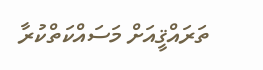ތަރައްޤީއަށް މަސައްކަތްކުރާ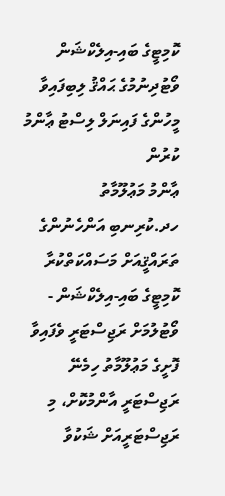ކޮމިޓީގެ ބައި-އިލެކްޝަން ވޯޓުދިނުމުގެ ޙައްޤު ލިބިފައިވާ މީހުންގެ ފައިނަލް ލިސްޓު ޢާންމު ކުރުން
ޢާންމު މަޢުލޫމާތު
ހދ.ކުރިނބި އަންހެނުންގެ ތަރައްޤީއަށް މަސައްކަތްކުރާ ކޮމިޓީގެ ބައި-އިލެކްޝަން - ވޯޓުލުމަށް ރަޖިސްޓަރީ ވެފައިވާ ފޮށީގެ މަޢުލޫމާތު ހިމެނޭ ރަޖިސްޓަރީ އާންމުކޮށް، މި ރަޖިސްޓަރީއަށް ޝަކުވާ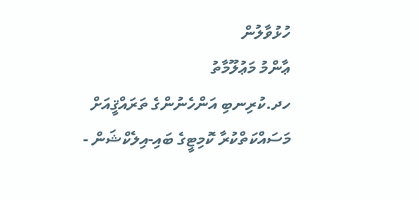ހުޅުވާލުން
ޢާންމު މަޢުލޫމާތު
ހދ.ކުރިނބި އަންހެނުންގެ ތަރައްޤީއަށް މަސައްކަތްކުރާ ކޮމިޓީގެ ބައި-އިލެކްޝަން -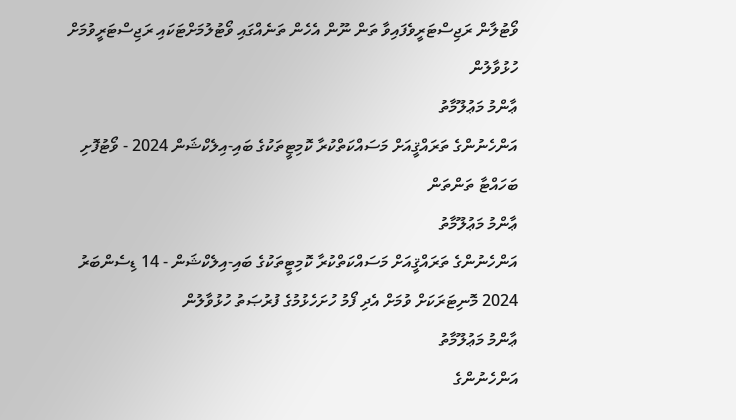ވޯޓުލާން ރަޖިސްޓަރީވެފައިވާ ތަން ނޫން އެހެން ތަނެއްގައި ވޯޓުލުމަށްޓަކައި ރަޖިސްޓަރީވުމަށް ހުޅުވާލުން
ޢާންމު މަޢުލޫމާތު
އަންހެނުންގެ ތަރައްޤީއަށް މަސައްކަތްކުރާ ކޮމިޓީތަކުގެ ބައި-އިލެކްޝަން 2024 - ވޯޓުފޮށި ބަހައްޓާ ތަންތަން
ޢާންމު މަޢުލޫމާތު
އަންހެނުންގެ ތަރައްޤީއަށް މަސައްކަތްކުރާ ކޮމިޓީތަކުގެ ބައި-އިލެކްޝަން - 14 ޑިސެންބަރު 2024 މޮނިޓަރަކަށް ވުމަށް އެދި ފޯމު ހުށަހެޅުމުގެ ފުރުޞަތު ހުޅުވާލުން
ޢާންމު މަޢުލޫމާތު
އަންހެނުންގެ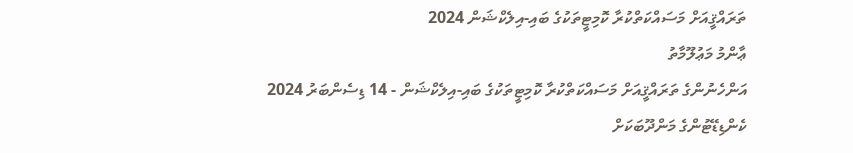ތަރައްޤީއަށް މަސައްކަތްކުރާ ކޮމިޓީތަކުގެ ބައި-އިލެކްޝަން 2024
ޢާންމު މަޢުލޫމާތު
އަންހެނުންގެ ތަރައްޤީއަށް މަސައްކަތްކުރާ ކޮމިޓީތަކުގެ ބައި-އިލެކްޝަން - 14 ޑިސެންބަރު 2024 ކެންޑިޑޭޓުންގެ މަންދޫބަކަށް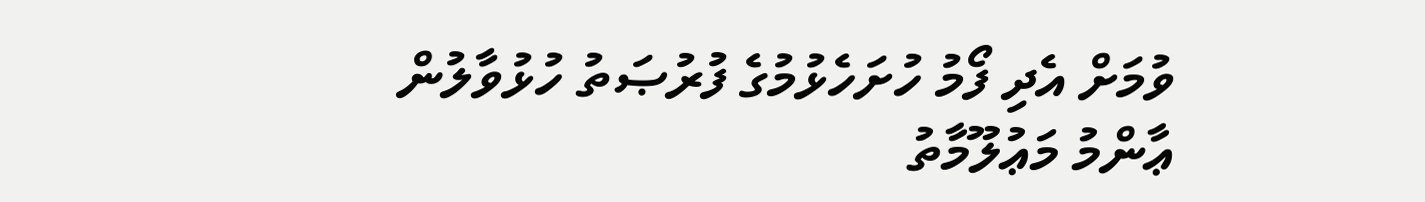ވުމަށް އެދި ފޯމު ހުށަހެޅުމުގެ ފުރުޞަތު ހުޅުވާލުން
ޢާންމު މަޢުލޫމާތު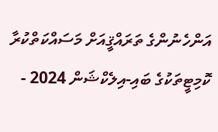އަންހެނުންގެ ތަރައްޤީއަށް މަސައްކަތްކުރާ ކޮމިޓީތަކުގެ ބައި-އިލެކްޝަން 2024 -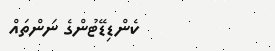ކެންޑިޑޭޓުންގެ ނަންތައް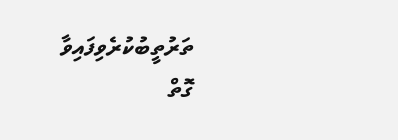ތަރުތީބުކުރެވިފައިވާ ގޮތް